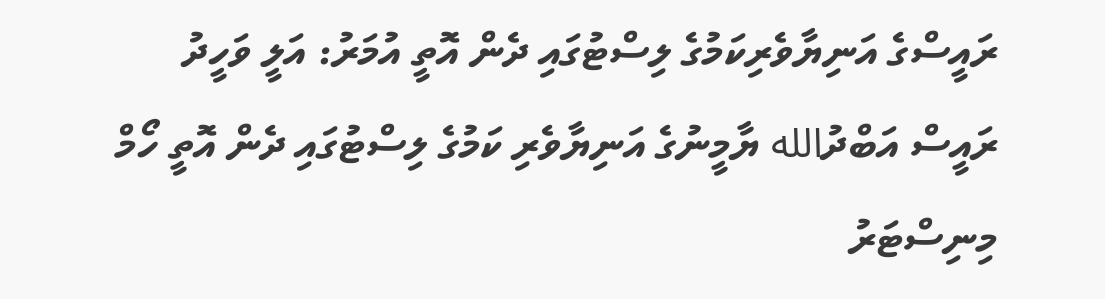ރައީސްގެ އަނިޔާވެރިކަމުގެ ލިސްޓުގައި ދެން އޮތީ އުމަރު: އަލީ ވަހީދު
ރައީސް އަބްދުالله ޔާމީނުގެ އަނިޔާވެރި ކަމުގެ ލިސްޓުގައި ދެން އޮތީ ހޯމް މިނިސްޓަރު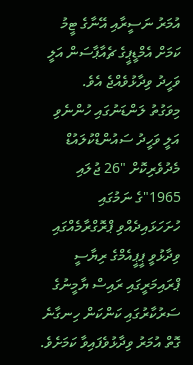އުމަރު ނަސީރާއި އޭނާގެ ޓީމު ކަމަށް އެމްޑީޕީގެ ޗެއާޕާސަން އަލީ ވަހީދު ވިދާޅުވެއްޖެ އެވެ.
މިވަގުތު ލަންޑަނުގައި ހުންނެވި އަލީ ވަހީދު ސައުންޑްކުލައުޑް މެދުވެރިކޮށް "26 ޖުލައި 1965"ގެ ނަމުގައި ހުށަހަޅައިދެއްވި ޕްރޮގްރާމެއްގައި ވިދާޅުވީ ޕީޕީއެމްގެ ރިޔާސީ ޕްރައިމަރީގައި ރައިސް ޔާމީނުގެ ސަރުކާރުގައި ކަންކަން ހިނގާނެ ގޮތް އުމަރު ވިދާޅުވެފައިވާ ކަމަށެވެ.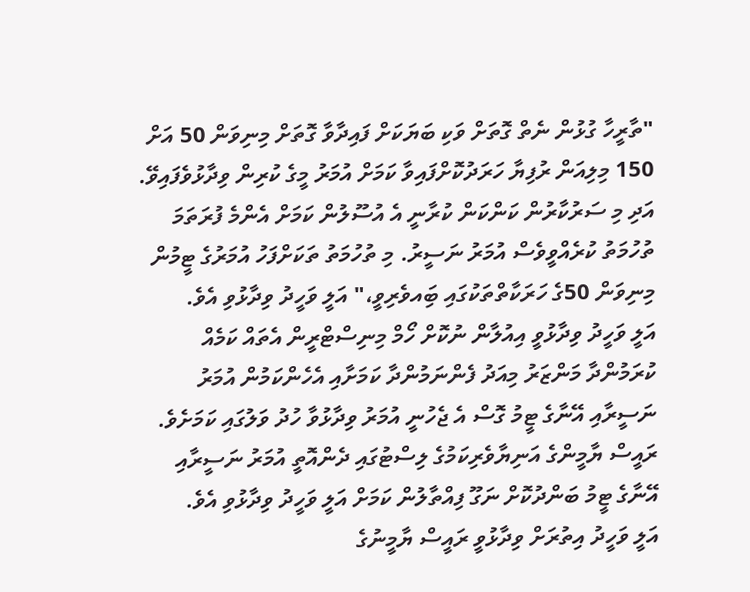"ތާރީހާ ގުޅުން ނެތް ގޮތަށް ވަކި ބަޔަކަށް ފައިދާވާ ގޮތަށް މިނިވަން 50 އަށް 150 މިލިއަން ރުފިޔާ ހަރަދުކޮށްފައިވާ ކަމަށް އުމަރު މީގެ ކުރިން ވިދާޅުވެފައިވޭ. އަދި މި ސަރުކާރުން ކަންކަން ކުރާނީ އެ އުސޫލުން ކަމަށް އެންމެ ފުރަތަމަ ތުހުމަތު ކުރެއްވީވެސް އުމަރު ނަސީރު. މި ތުހުމަތު ތަކަށްފަހު އުމަރުގެ ޓީމުން މިނިވަން 50ގެ ހަރަކާތްތަކުގައި ބަިއވެރިވީ،" އަލީ ވަހީދު ވިދާޅުވި އެވެ.
އަލީ ވަހީދު ވިދާޅުވީ އިއުލާން ނުކޮށް ހޯމް މިނިސްޓްރީން އެތައް ކަމެއް ކުރަމުންދާ މަންޒަރު މިއަދު ފެންނަމުންދާ ކަމަށާއި އެހެންކަމުން އުމަރު ނަސީރާއި އޭނާގެ ޓީމު ގޮސް އެ ޖެހުނީ އުމަރު ވިދާޅުވާ ހުދު ވަލުގައި ކަމަށެވެ. ރައީސް ޔާމީންގެ އަނިޔާވެރިކަމުގެ ލިސްޓުގައި ދެންއޮތީ އުމަރު ނަސީރާއި އޭނާގެ ޓީމު ބަންދުކޮށް ނަގޫ ފިއްތާލުން ކަމަށް އަލީ ވަހީދު ވިދާޅުވި އެވެ.
އަލީ ވަހީދު އިތުރަށް ވިދާޅުވީ ރައީސް ޔާމީނުގެ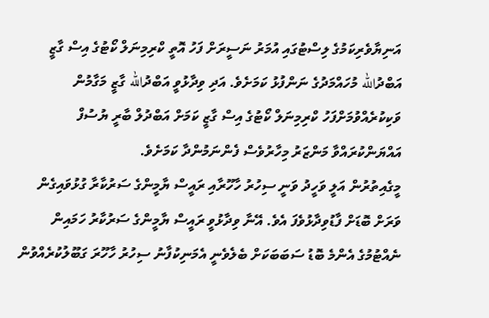އަނިޔާވެރިކަމުގެ ލިސްޓުގައި އުމަރު ނަސީރަށް ފަހު އޮތީ ކްރިމިނަލް ކޯޓުގެ އިސް ގާޒީ އަބްދުالله މުހައްމަދުގެ ނަންފުޅު ކަމަށެވެ. އަދި ވިދާޅުވީ އަބްދުالله ގާޒީ މަގާމުން ވަކިކުރެއްވުމަށްފަހު ކްރިމިނަލް ކޯޓުގެ އިސް ގާޒީ ކަމަށް އަބްދުލް ބާރީ ޔުސުފް އައްޔަންކުރައްވާ މަންޒަރު މިހާރުވެސް ފެންނަމުންދާ ކަމަށެވެ.
މީގެއިތުރުން އަލީ ވަހީދު ވަނީ ސިހުރު ހާހޫރާއި ރައީސް ޔާމީންގެ ސަރުކާރާ ގުޅުވައިގެން ވަރަށް ބޮޑަށް ފާޑުވިދާޅުވެފަ އެވެ. އޭނާ ވިދާޅުވީ ރައީސް ޔާމީންގެ ސަރުކާރު ހަމައިން ނެއްޓުމުގެ އެންމެ ބޮޑު ސަބަބަކަށް ބެލެވެނީ އެމަނިކުފާނު ސިހުރު ހާހޫރަ ގަބޫލުކުރެއްވުން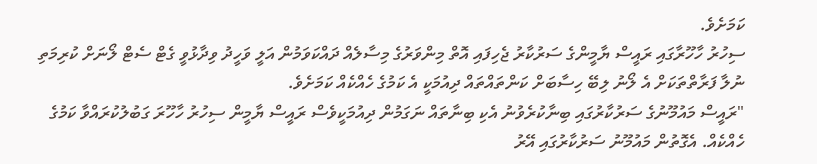ކަމަށެވެ.
ސިހުރު ހާހޫރާގައި ރައީސް ޔާމީންގެ ސަރުކާރު ޖެހިފައި އޮތް މިންވަރުގެ މިސާލެއް ދައްކަވަމުން އަލީ ވަހީދު ވިދާޅުވީ ގެޓް ސެޓް ލޯނަށް ކުރިމަތި ނުލާ ފަރާތްތަކަށް އެ ލޯނު ލިބޭ ހިސާބަށް ކަންތައްތައް ދިއުމަކީ އެ ކަމުގެ ހެއްކެއް ކަމަށެވެ.
"ރައީސް މައުމޫނުގެ ސަރުކާރުގައި ބިނާކުރެވުނު އެކި ބިނާތައް ނަގަމުން ދިއުމަކީވެސް ރައީސް ޔާމީން ސިހުރު ހާހޫރަ ގަބުލުކުރައްވާ ކަމުގެ ހެއްކެއް. އެގޮތުން މައުމޫނު ސަރުކާރުގައި އޭރު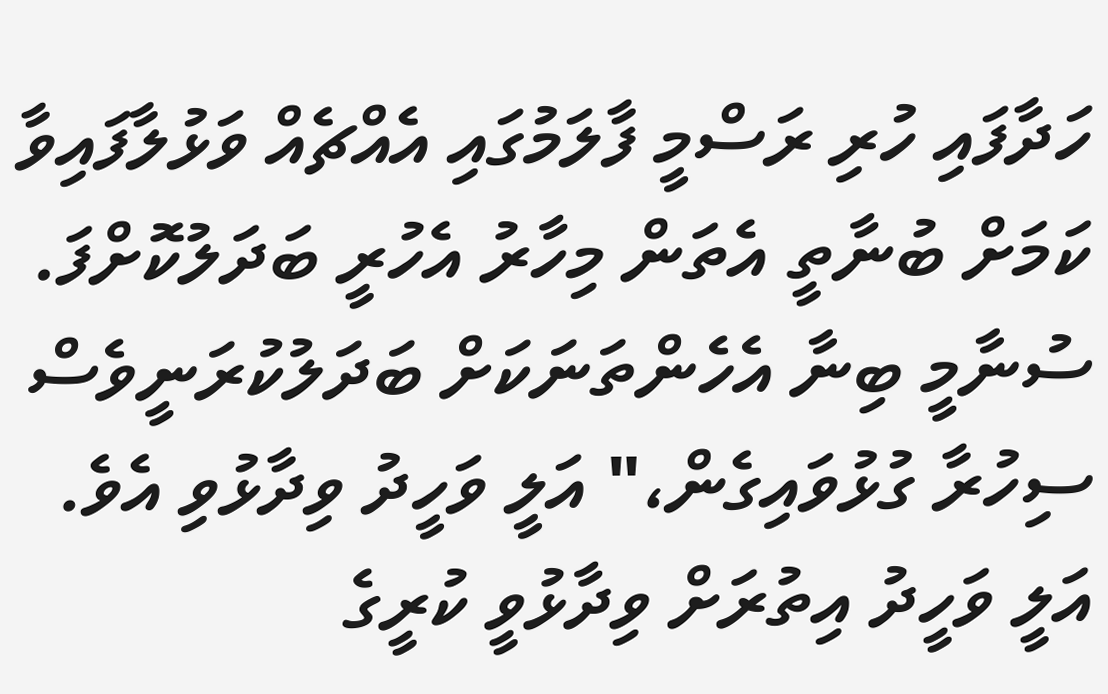ހަދާފައި ހުރި ރަސްމީ ފާލަމުގައި އެއްޗެއް ވަޅުލާފައިވާ ކަމަށް ބުނާތީ އެތަން މިހާރު އެހުރީ ބަދަލުކޮށްފަ. ސުނާމީ ބިނާ އެހެންތަނަކަށް ބަދަލުކުރަނީވެސް ސިހުރާ ގުޅުވައިގެން،" އަލީ ވަހީދު ވިދާޅުވި އެވެ.
އަލީ ވަހީދު އިތުރަށް ވިދާޅުވީ ކުރީގެ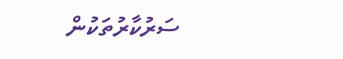ސަރުކާރުތަކުން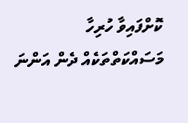ކޮށްފައިވާ ހުރިހާ މަސައްކަތްތަކެއް ދެން އަންނަ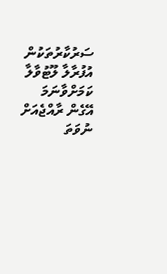ސަރުކާރުތަކުން އުފުރާލާ ލޫޓުވާލާ ކަމަށްވާނަމަ އޭގެން ރާއްޖެއަށް ނުވަތަ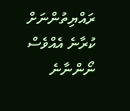ރައްޔިތުންނަށް ކުރާނެ އެއްވެސް ނޯންނާނެ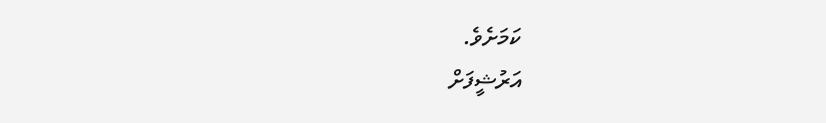ކަމަށެވެ.
އަރުޝީފަށް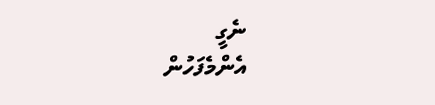ނެގީ
އެންމެފަހުން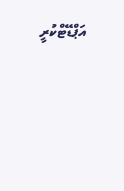އަޕްޑޭޓްކުރީ